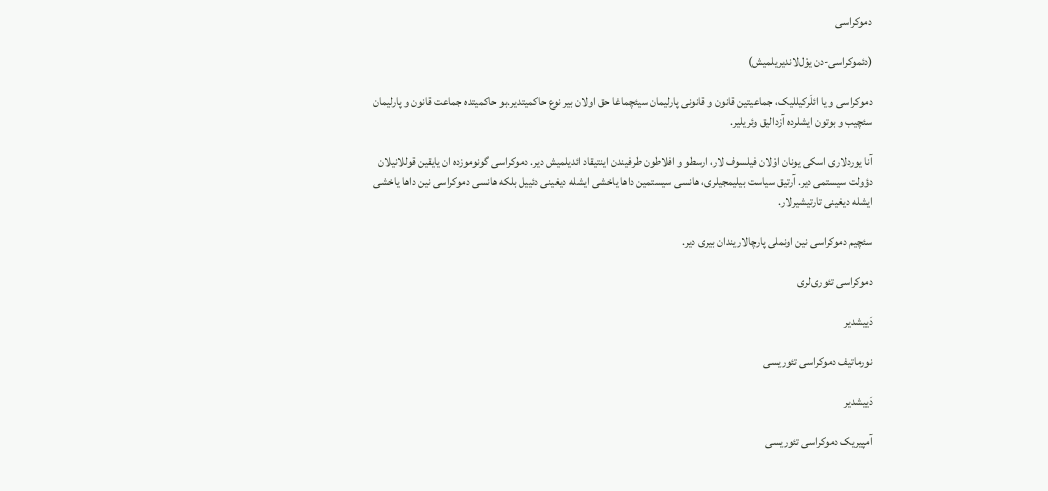دموکراسی

(دئموکراسی-دن يوْل‌لاندیریلمیش)

دموکراسی و یا ائلَرکیللیک، جماعیتین قانون و قانونی پارلیمان سیئچماغا حق اولان بیر نوع حاکمیتدیر.بو حاکمیتده جماعت قانون و پارلیمان سئچیب و بوتون ایشلرده آزدالیق وئریلیر.

آنا یوردلاری اسکی یونان اوْلان فیلسوف لار، ارسطو و افلاطون طرفیندن اینتیقاد ائدیلمیش دیر. دموکراسی گونوموزده ان یایقین قوللانیلان دؤولت سیستمی دیر. آرتیق سیاست بیلیمجیلری، هانسی سیستمین داها یاخشی ایشله دیغینی دئییل بلکه هانسی دموکراسی نین داها یاخشی ایشله دیغینی تارتیشیرلار.

سئچیم دموکراسی نین اونملی پارچالاریندان بیری دیر.

دموکراسی تئوری‌لری

دَییشدیر

نورماتیف دموکراسی تئوریسی

دَییشدیر

آمپیریک دموکراسی تئوریسی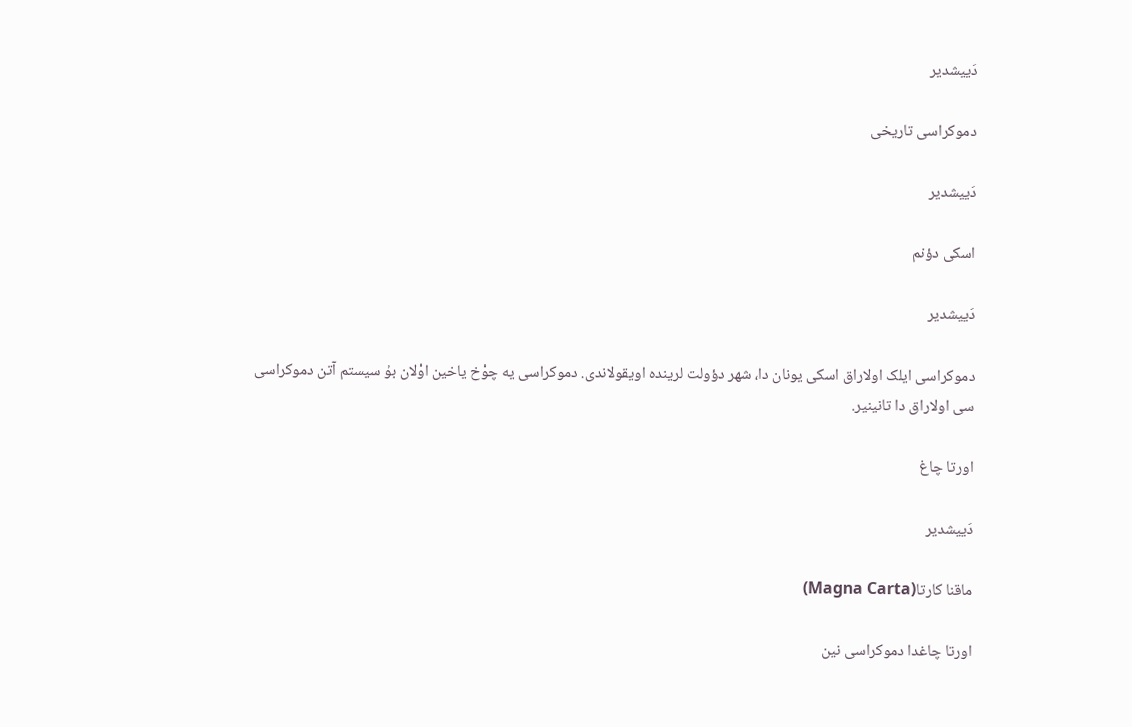دَییشدیر

دموکراسی تاریخی

دَییشدیر

اسکی دؤنم

دَییشدیر

دموکراسی ایلک اولاراق اسکی یونان دا، شهر دؤولت لرینده اویقولاندی. دموکراسی یه چوْخ یاخین اوْلان بۇ سیستم آتن دموکراسی سی اولاراق دا تانینیر.

اورتا چاغ

دَییشدیر

ماقنا کارتا(Magna Carta)

اورتا چاغدا دموکراسی نین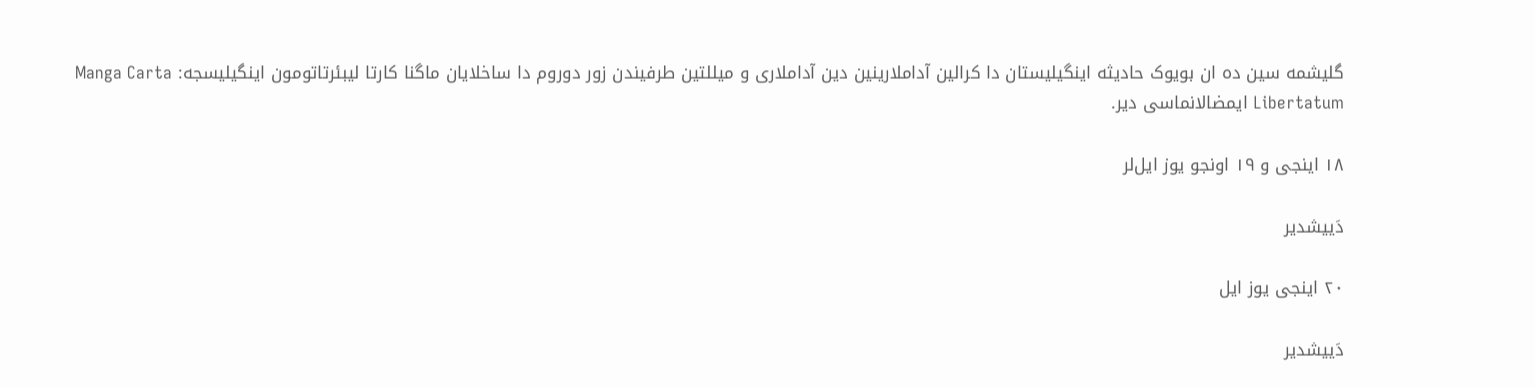گلیشمه سین ده ان بویوک حادیثه اینگیلیستان دا کرالین آداملارینین دین آداملاری و میللتین طرفیندن زور دوروم دا ساخلایان ماگنا کارتا لیبئرتاتومون اینگیلیسجه: Manga Carta Libertatum ایمضالانماسی دیر.

۱۸ اینجی و ۱۹ اونجو یوز ایل‌لر

دَییشدیر

۲۰ اینجی یوز ایل

دَییشدیر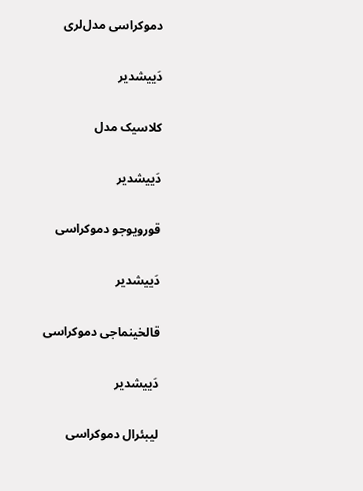دموکراسی مدل‌لری

دَییشدیر

کلاسیک مدل

دَییشدیر

قورویوجو دموکراسی

دَییشدیر

قالخینماجی دموکراسی

دَییشدیر

لیبئرال دموکراسی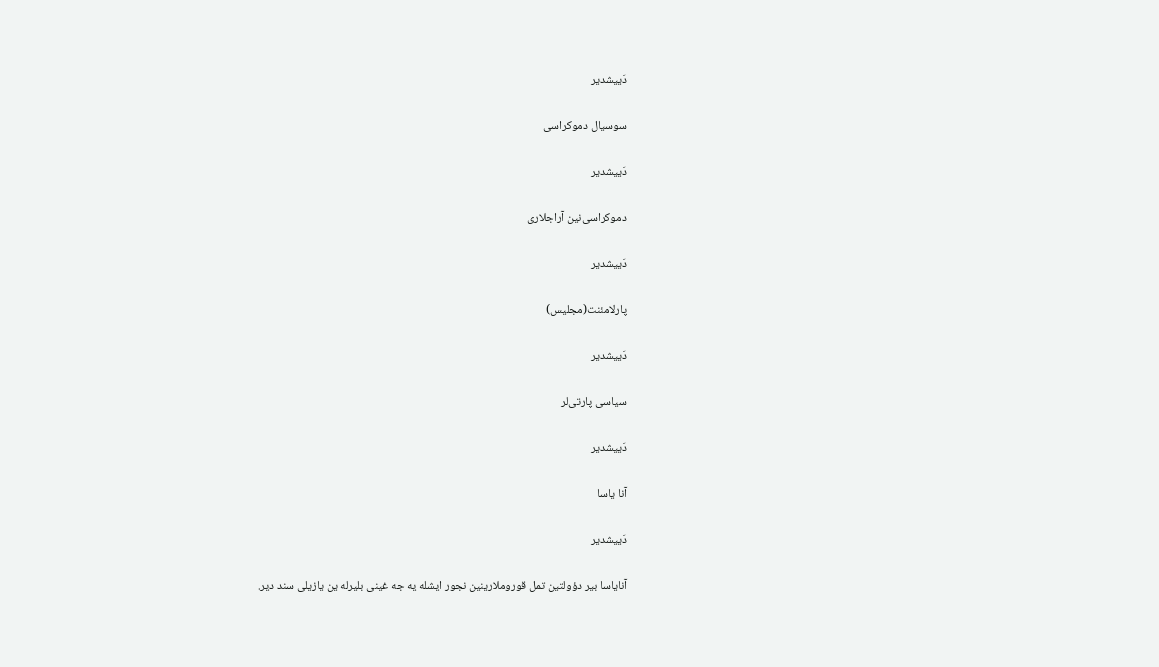دَییشدیر

سوسیال دموکراسی

دَییشدیر

دموکراسی‌نین آراجلاری

دَییشدیر

پارلامئنت(مجلیس)

دَییشدیر

سیاسی پارتی‌لر

دَییشدیر

آنا یاسا

دَییشدیر

آنایاسا بیر دؤولتین تمل قوروملارینین نجور ایشله یه جه غینی بلیرله ین یازیلی سند دیر.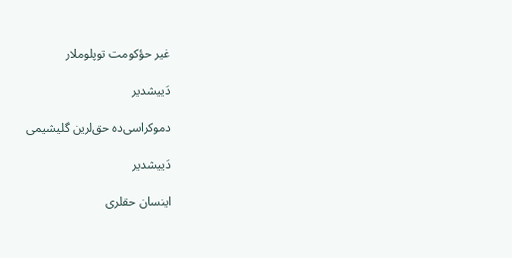غیر حؤکومت توپلوملار

دَییشدیر

دموکراسی‌ده حق‌لرین گلیشیمی

دَییشدیر

اینسان حقلری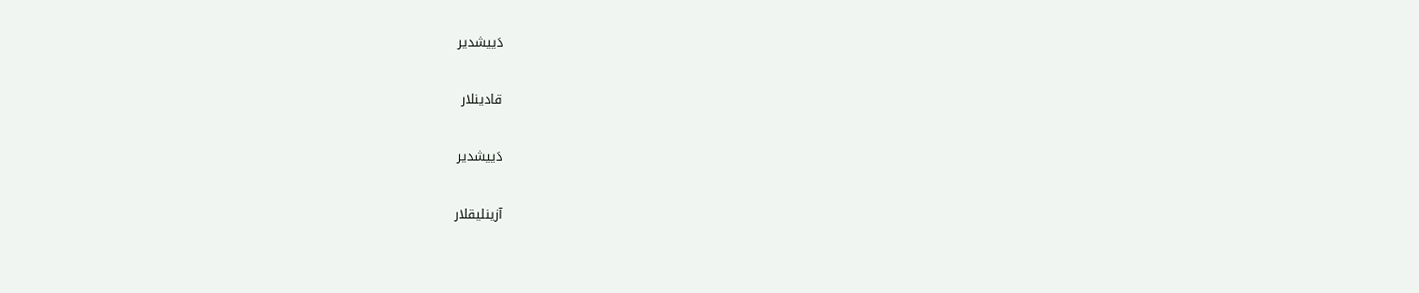دَییشدیر

قادینلار

دَییشدیر

آزینلیقلار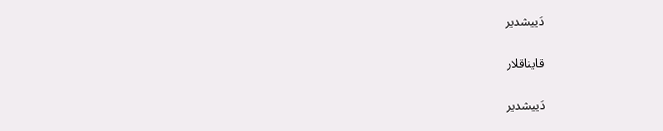دَییشدیر

قایناقلار

دَییشدیر